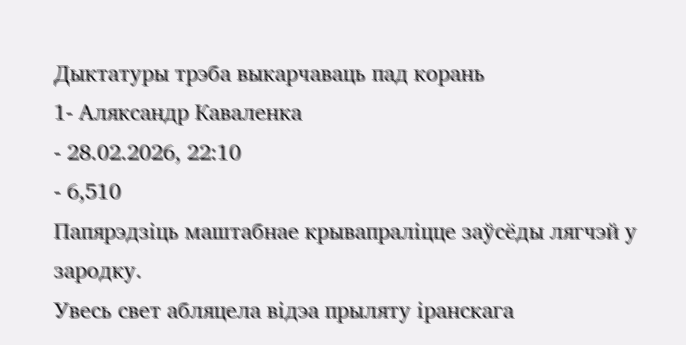Дыктатуры трэба выкарчаваць пад корань
1- Аляксандр Каваленка
- 28.02.2026, 22:10
- 6,510
Папярэдзіць маштабнае крывапраліцце заўсёды лягчэй у зародку.
Увесь свет абляцела відэа прыляту іранскага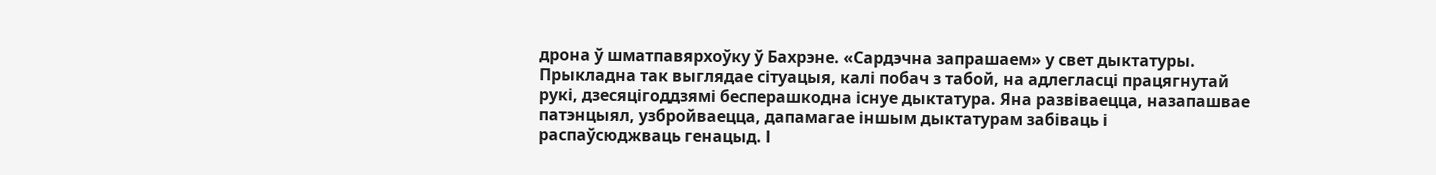дрона ў шматпавярхоўку ў Бахрэне. «Сардэчна запрашаем» у свет дыктатуры.
Прыкладна так выглядае сітуацыя, калі побач з табой, на адлегласці працягнутай рукі, дзесяцігоддзямі бесперашкодна існуе дыктатура. Яна развіваецца, назапашвае патэнцыял, узбройваецца, дапамагае іншым дыктатурам забіваць і распаўсюджваць генацыд. І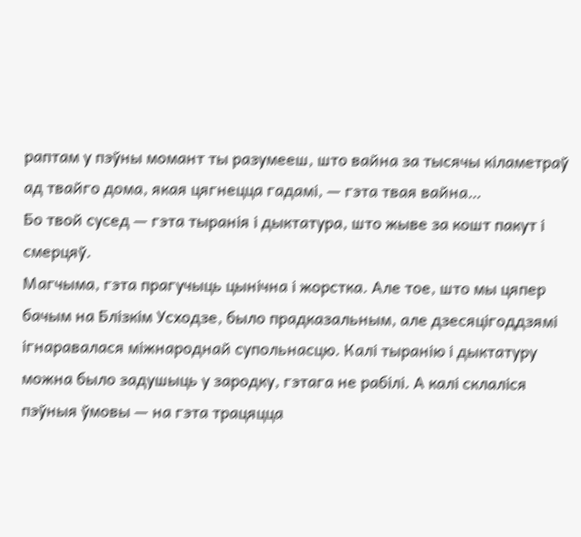раптам у пэўны момант ты разумееш, што вайна за тысячы кіламетраў ад твайго дома, якая цягнецца гадамі, — гэта твая вайна…
Бо твой сусед — гэта тыранія і дыктатура, што жыве за кошт пакут і смерцяў.
Магчыма, гэта прагучыць цынічна і жорстка. Але тое, што мы цяпер бачым на Блізкім Усходзе, было прадказальным, але дзесяцігоддзямі ігнаравалася міжнароднай супольнасцю. Калі тыранію і дыктатуру можна было задушыць у зародку, гэтага не рабілі. А калі склаліся пэўныя ўмовы — на гэта трацяцца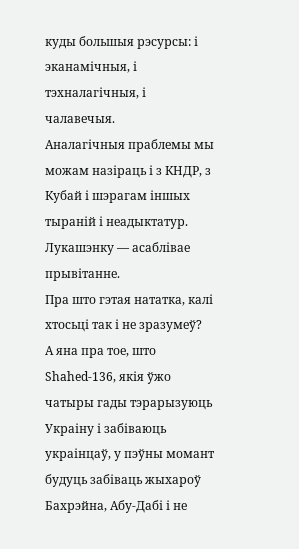куды большыя рэсурсы: і эканамічныя, і тэхналагічныя, і чалавечыя.
Аналагічныя праблемы мы можам назіраць і з КНДР, з Кубай і шэрагам іншых тыраній і неадыктатур. Лукашэнку — асаблівае прывітанне.
Пра што гэтая нататка, калі хтосьці так і не зразумеў?
А яна пра тое, што Shahed-136, якія ўжо чатыры гады тэрарызуюць Украіну і забіваюць украінцаў, у пэўны момант будуць забіваць жыхароў Бахрэйна, Абу-Дабі і не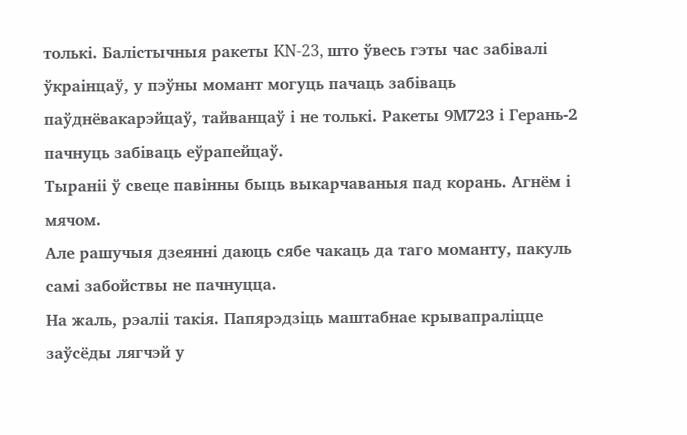толькі. Балістычныя ракеты KN-23, што ўвесь гэты час забівалі ўкраінцаў, у пэўны момант могуць пачаць забіваць паўднёвакарэйцаў, тайванцаў і не толькі. Ракеты 9М723 і Герань-2 пачнуць забіваць еўрапейцаў.
Тыраніі ў свеце павінны быць выкарчаваныя пад корань. Агнём і мячом.
Але рашучыя дзеянні даюць сябе чакаць да таго моманту, пакуль самі забойствы не пачнуцца.
На жаль, рэаліі такія. Папярэдзіць маштабнае крывапраліцце заўсёды лягчэй у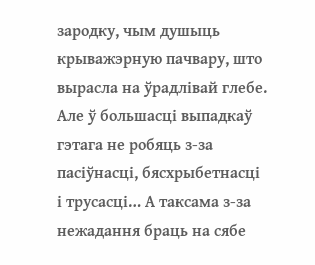зародку, чым душыць крыважэрную пачвару, што вырасла на ўрадлівай глебе.
Але ў большасці выпадкаў гэтага не робяць з-за пасіўнасці, бясхрыбетнасці і трусасці… А таксама з-за нежадання браць на сябе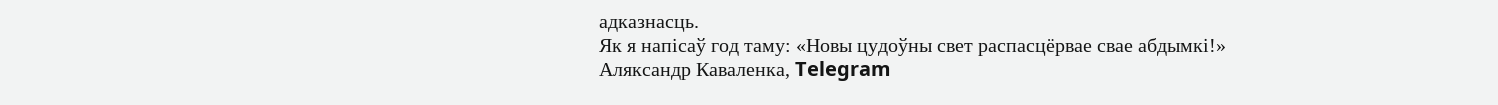адказнасць.
Як я напісаў год таму: «Новы цудоўны свет распасцёрвае свае абдымкі!»
Аляксандр Каваленка, Telegram